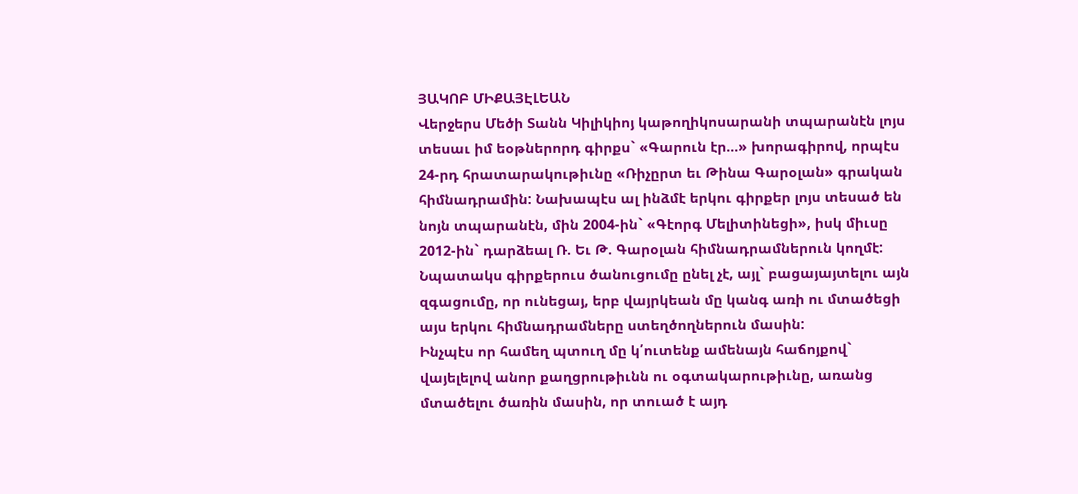ՅԱԿՈԲ ՄԻՔԱՅԷԼԵԱՆ
Վերջերս Մեծի Տանն Կիլիկիոյ կաթողիկոսարանի տպարանէն լոյս տեսաւ իմ եօթներորդ գիրքս` «Գարուն էր…» խորագիրով, որպէս 24-րդ հրատարակութիւնը «Ռիչըրտ եւ Թինա Գարօլան» գրական հիմնադրամին: Նախապէս ալ ինձմէ երկու գիրքեր լոյս տեսած են նոյն տպարանէն, մին 2004-ին` «Գէորգ Մելիտինեցի», իսկ միւսը 2012-ին` դարձեալ Ռ. Եւ Թ. Գարօլան հիմնադրամներուն կողմէ:
Նպատակս գիրքերուս ծանուցումը ընել չէ, այլ` բացայայտելու այն զգացումը, որ ունեցայ, երբ վայրկեան մը կանգ առի ու մտածեցի այս երկու հիմնադրամները ստեղծողներուն մասին:
Ինչպէս որ համեղ պտուղ մը կ՛ուտենք ամենայն հաճոյքով` վայելելով անոր քաղցրութիւնն ու օգտակարութիւնը, առանց մտածելու ծառին մասին, որ տուած է այդ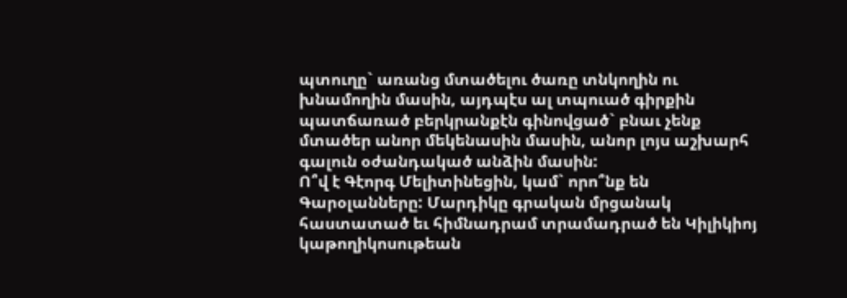պտուղը` առանց մտածելու ծառը տնկողին ու խնամողին մասին, այդպէս ալ տպուած գիրքին պատճառած բերկրանքէն գինովցած` բնաւ չենք մտածեր անոր մեկենասին մասին, անոր լոյս աշխարհ գալուն օժանդակած անձին մասին:
Ո՞վ է Գէորգ Մելիտինեցին, կամ` որո՞նք են Գարօլանները: Մարդիկը գրական մրցանակ հաստատած եւ հիմնադրամ տրամադրած են Կիլիկիոյ կաթողիկոսութեան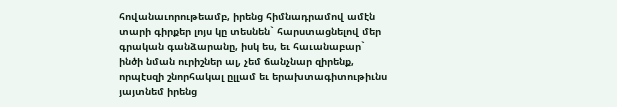հովանաւորութեամբ, իրենց հիմնադրամով ամէն տարի գիրքեր լոյս կը տեսնեն` հարստացնելով մեր գրական գանձարանը, իսկ ես, եւ հաւանաբար` ինծի նման ուրիշներ ալ, չեմ ճանչնար զիրենք, որպէսզի շնորհակալ ըլլամ եւ երախտագիտութիւնս յայտնեմ իրենց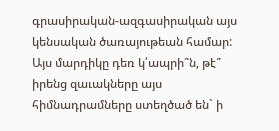գրասիրական-ազգասիրական այս կենսական ծառայութեան համար:
Այս մարդիկը դեռ կ՛ապրի՞ն, թէ՞ իրենց զաւակները այս հիմնադրամները ստեղծած են` ի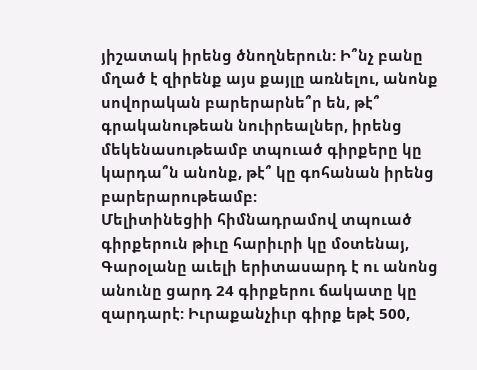յիշատակ իրենց ծնողներուն: Ի՞նչ բանը մղած է զիրենք այս քայլը առնելու, անոնք սովորական բարերարնե՞ր են, թէ՞ գրականութեան նուիրեալներ, իրենց մեկենասութեամբ տպուած գիրքերը կը կարդա՞ն անոնք, թէ՞ կը գոհանան իրենց բարերարութեամբ:
Մելիտինեցիի հիմնադրամով տպուած գիրքերուն թիւը հարիւրի կը մօտենայ, Գարօլանը աւելի երիտասարդ է ու անոնց անունը ցարդ 24 գիրքերու ճակատը կը զարդարէ: Իւրաքանչիւր գիրք եթէ 500,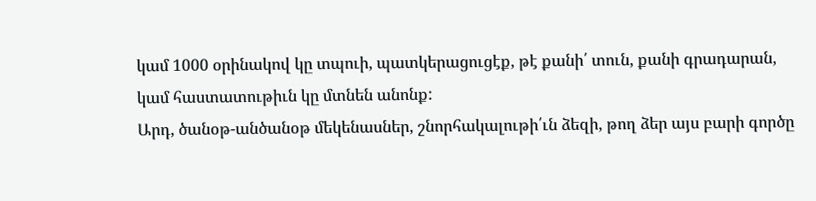կամ 1000 օրինակով կը տպուի, պատկերացուցէք, թէ քանի՛ տուն, քանի գրադարան, կամ հաստատութիւն կը մտնեն անոնք:
Արդ, ծանօթ-անծանօթ մեկենասներ, շնորհակալութի՛ւն ձեզի, թող ձեր այս բարի գործը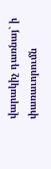վարակիչ դառնայ` ի փառաւորումն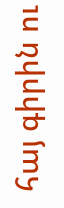հայ գիրին ու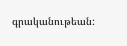գրականութեան: